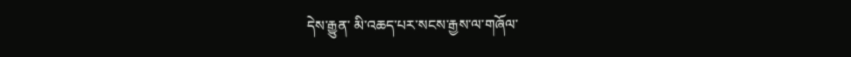དེས་རྒྱུན་ མི་འཆད་པར་སངས་རྒྱས་ལ་གཞོལ་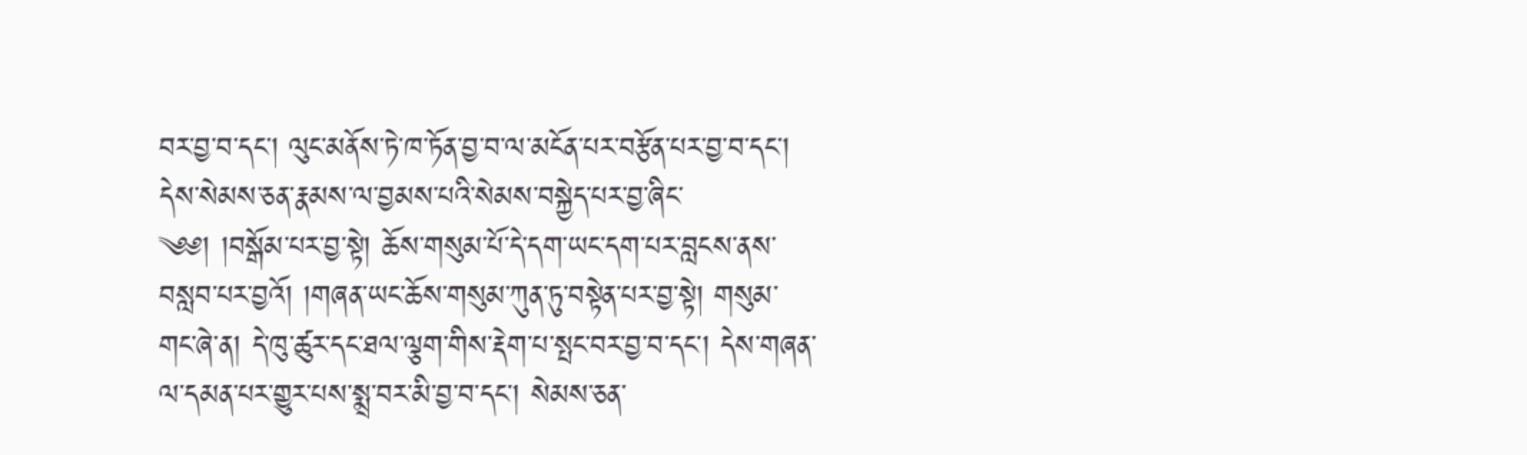བར་བྱ་བ་དང་། ལུང་མནོས་ཏེ་ཁ་ཏོན་བྱ་བ་ལ་མངོན་པར་བརྩོན་པར་བྱ་བ་དང་། དེས་སེམས་ཅན་རྣམས་ལ་བྱམས་པའི་སེམས་བསྐྱེད་པར་བྱ་ཞིང་ ༄༅། །བསྒོམ་པར་བྱ་སྟེ། ཆོས་གསུམ་པོ་དེ་དག་ཡང་དག་པར་བླངས་ནས་བསླབ་པར་བྱའོ། །གཞན་ཡང་ཆོས་གསུམ་ཀུན་ཏུ་བསྟེན་པར་བྱ་སྟེ། གསུམ་ གང་ཞེ་ན། དེ་ཁུ་ཚུར་དང་ཐལ་ལྕག་གིས་རྡེག་པ་སྤང་བར་བྱ་བ་དང་། དེས་གཞན་ལ་དམན་པར་གྱུར་པས་སྨྲ་བར་མི་བྱ་བ་དང་། སེམས་ཅན་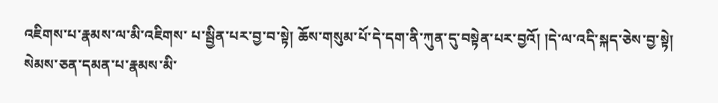འཇིགས་པ་རྣམས་ལ་མི་འཇིགས་ པ་སྦྱིན་པར་བྱ་བ་སྟེ། ཆོས་གསུམ་པོ་དེ་དག་ནི་ཀུན་དུ་བསྟེན་པར་བྱའོ། །དེ་ལ་འདི་སྐད་ཅེས་བྱ་སྟེ། སེམས་ཅན་དམན་པ་རྣམས་མི་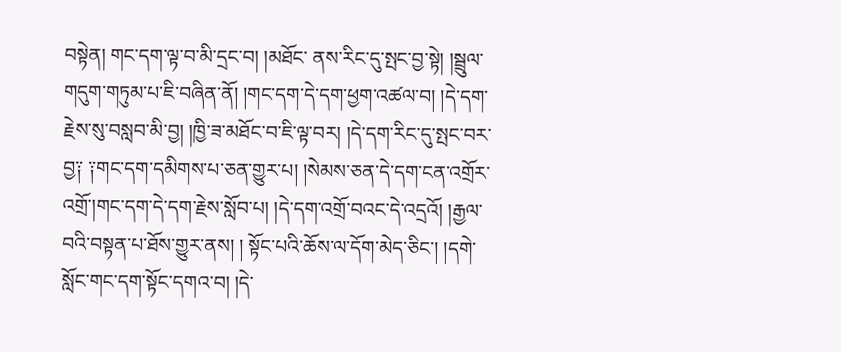བསྟེན། གང་དག་ལྟ་བ་མི་དྲང་བ། །མཐོང་ ནས་རིང་དུ་སྤང་བྱ་སྟེ། །སྦྲུལ་གདུག་གཏུམ་པ་ཇི་བཞིན་ནོ། །གང་དག་དེ་དག་ཕྱག་འཚལ་བ། །དེ་དག་རྗེས་སུ་བསླབ་མི་བྱ། །ཁྱི་ཟ་མཐོང་བ་ཇི་ལྟ་བར། །དེ་དག་རིང་དུ་སྤང་བར་ བྱ༑ ༑གང་དག་དམིགས་པ་ཅན་གྱུར་པ། །སེམས་ཅན་དེ་དག་ངན་འགྲོར་འགྲོ་།གང་དག་དེ་དག་རྗེས་སློབ་པ། །དེ་དག་འགྲོ་བའང་དེ་འདྲའོ། །རྒྱལ་བའི་བསྟན་པ་ཐོས་གྱུར་ནས། ། སྟོང་པའི་ཆོས་ལ་དོག་མེད་ཅིང་། །དགེ་སློང་གང་དག་སྟོང་དགའ་བ། །དེ་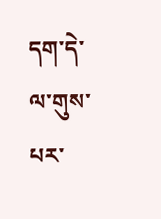དག་དེ་ལ་གུས་པར་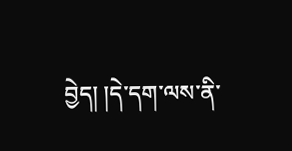བྱེད། །དེ་དག་ལས་ནི་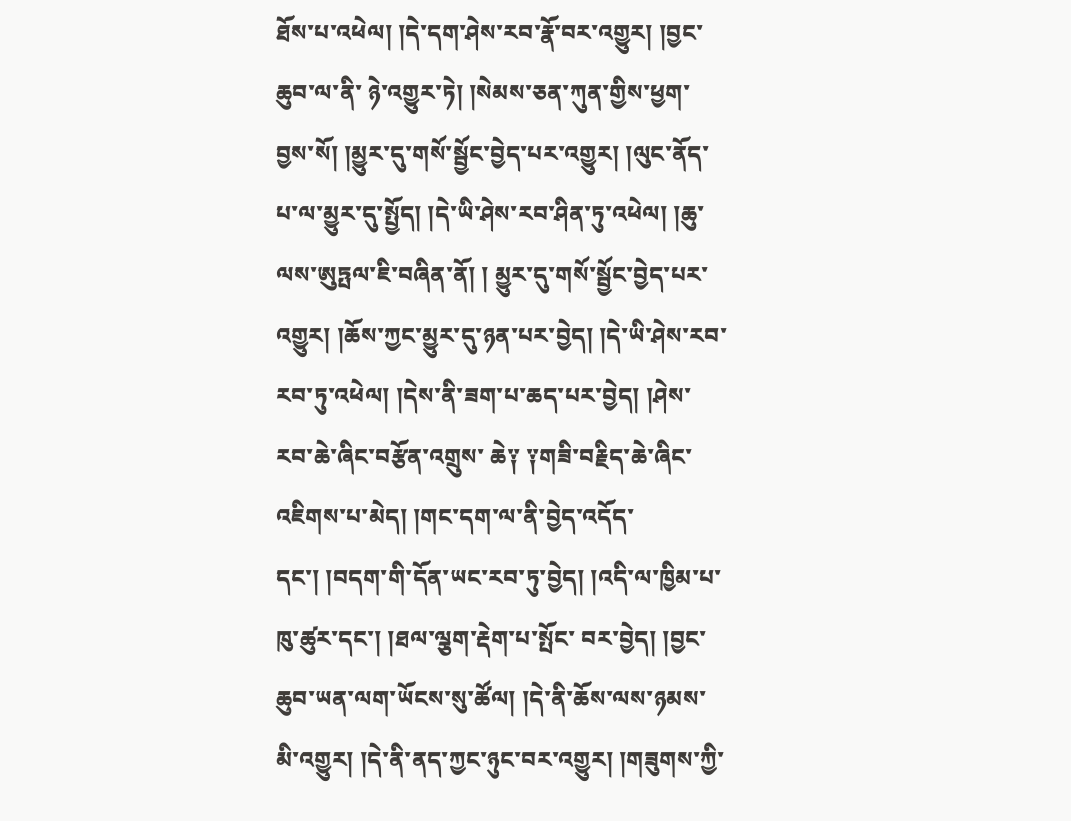ཐོས་པ་འཕེལ། །དེ་དག་ཤེས་རབ་རྣོ་བར་འགྱུར། །བྱང་ཆུབ་ལ་ནི་ ཉེ་འགྱུར་ཏེ། །སེམས་ཅན་ཀུན་གྱིས་ཕྱག་བྱས་སོ། །མྱུར་དུ་གསོ་སྦྱོང་བྱེད་པར་འགྱུར། །ལུང་ནོད་པ་ལ་མྱུར་དུ་སྤྱོད། །དེ་ཡི་ཤེས་རབ་ཤིན་ཏུ་འཕེལ། །ཆུ་ལས་ཨུཏྤལ་ཇི་བཞིན་ནོ། ། མྱུར་དུ་གསོ་སྦྱོང་བྱེད་པར་འགྱུར། །ཆོས་ཀྱང་མྱུར་དུ་ཉན་པར་བྱེད། །དེ་ཡི་ཤེས་རབ་རབ་ཏུ་འཕེལ། །དེས་ནི་ཟག་པ་ཆད་པར་བྱེད། །ཤེས་རབ་ཆེ་ཞིང་བརྩོན་འགྲུས་ ཆེ༑ ༑གཟི་བརྗིད་ཆེ་ཞིང་འཇིགས་པ་མེད། །གང་དག་ལ་ནི་བྱེད་འདོད་དང་། །བདག་གི་དོན་ཡང་རབ་ཏུ་བྱེད། །འདི་ལ་ཁྱིམ་པ་ཁུ་ཚུར་དང་། །ཐལ་ལྕག་རྡེག་པ་སྤོང་ བར་བྱེད། །བྱང་ཆུབ་ཡན་ལག་ཡོངས་སུ་ཚོལ། །དེ་ནི་ཆོས་ལས་ཉམས་མི་འགྱུར། །དེ་ནི་ནད་ཀྱང་ཉུང་བར་འགྱུར། །གཟུགས་ཀྱི་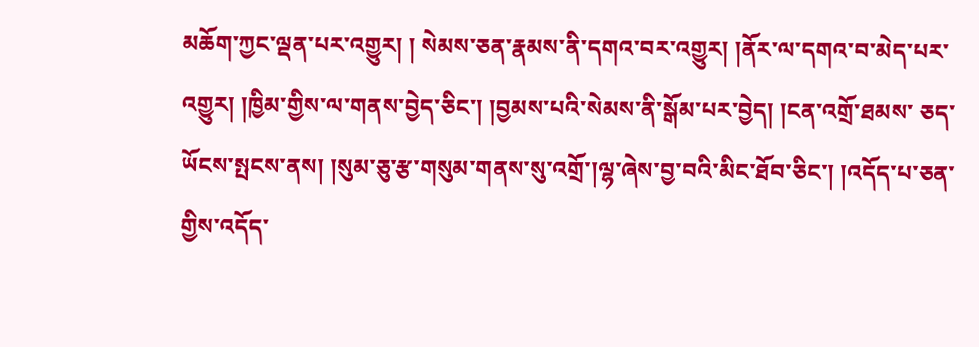མཆོག་ཀྱང་ལྡན་པར་འགྱུར། ། སེམས་ཅན་རྣམས་ནི་དགའ་བར་འགྱུར། །ནོར་ལ་དགའ་བ་མེད་པར་འགྱུར། །ཁྱིམ་གྱིས་ལ་གནས་བྱེད་ཅིང་། །བྱམས་པའི་སེམས་ནི་སྒོམ་པར་བྱེད། །ངན་འགྲོ་ཐམས་ ཅད་ཡོངས་སྤངས་ནས། །སུམ་ཅུ་རྩ་གསུམ་གནས་སུ་འགྲོ་།ལྷ་ཞེས་བྱ་བའི་མིང་ཐོབ་ཅིང་། །འདོད་པ་ཅན་གྱིས་འདོད་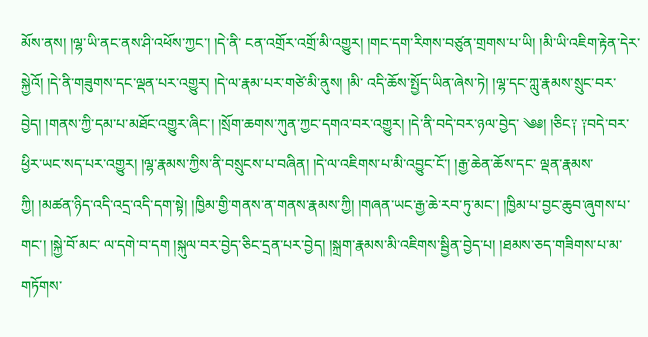མོས་ནས། །ལྷ་ཡི་ནང་ནས་ཤི་འཕོས་ཀྱང་། །དེ་ནི་ ངན་འགྲོར་འགྲོ་མི་འགྱུར། །གང་དག་རིགས་བཙུན་གྲགས་པ་ཡི། །མི་ཡི་འཇིག་རྟེན་དེར་སྐྱེའོ། །དེ་ནི་གཟུགས་དང་ལྡན་པར་འགྱུར། །དེ་ལ་རྣམ་པར་གཙེ་མི་ནུས། །མི་ འདི་ཆོས་སྤྱོད་ཡིན་ཞེས་ཏེ། །ལྷ་དང་ཀླུ་རྣམས་སྲུང་བར་བྱེད། །གནས་ཀྱི་དམ་པ་མཐོང་འགྱུར་ཞིང་། །སྲོག་ཆགས་ཀུན་ཀྱང་དགའ་བར་འགྱུར། །དེ་ནི་བདེ་བར་ཉལ་བྱེད་ ༄༅། །ཅིང༑ ༑བདེ་བར་ཕྱིར་ཡང་སད་པར་འགྱུར། །ལྷ་རྣམས་ཀྱིས་ནི་བསྲུངས་པ་བཞིན། །དེ་ལ་འཇིགས་པ་མི་འབྱུང་ངོ་། །རྒྱ་ཆེན་ཆོས་དང་ ལྡན་རྣམས་ཀྱི། །མཚན་ཉིད་འདི་འདྲ་འདི་དག་སྟེ། །ཁྱིམ་གྱི་གནས་ན་གནས་རྣམས་ཀྱི། །གཞན་ཡང་རྒྱ་ཆེ་རབ་ཏུ་མང་། །ཁྱིམ་པ་བྱང་ཆུབ་ཞུགས་པ་གང་། །སྐྱེ་བོ་མང་ ལ་དགེ་བ་དག །སྐུལ་བར་བྱེད་ཅིང་དྲན་པར་བྱེད། །སྐྲག་རྣམས་མི་འཇིགས་སྦྱིན་བྱེད་པ། །ཐམས་ཅད་གཟིགས་པ་མ་གཏོགས་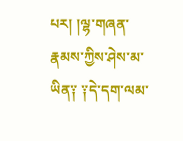པར། །ལྷ་གཞན་རྣམས་ཀྱིས་ཤེས་མ་ ཡིན༑ ༑དེ་དག་ལམ་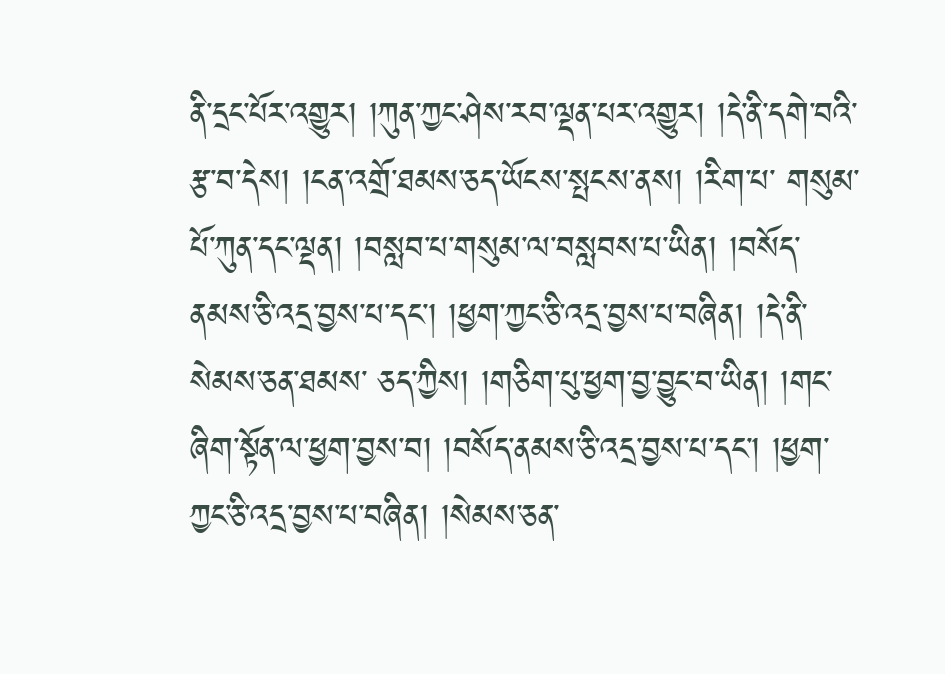ནི་དྲང་པོར་འགྱུར། །ཀུན་ཀྱང་ཤེས་རབ་ལྡན་པར་འགྱུར། །དེ་ནི་དགེ་བའི་རྩ་བ་དེས། །ངན་འགྲོ་ཐམས་ཅད་ཡོངས་སྤངས་ནས། །རིག་པ་ གསུམ་པོ་ཀུན་དང་ལྡན། །བསླབ་པ་གསུམ་ལ་བསླབས་པ་ཡིན། །བསོད་ནམས་ཅི་འདྲ་བྱས་པ་དང་། །ཕྱག་ཀྱང་ཅི་འདྲ་བྱས་པ་བཞིན། །དེ་ནི་སེམས་ཅན་ཐམས་ ཅད་ཀྱིས། །གཅིག་པུ་ཕྱག་བྱ་བྱུང་བ་ཡིན། །གང་ཞིག་སྟོན་ལ་ཕྱག་བྱས་བ། །བསོད་ནམས་ཅི་འདྲ་བྱས་པ་དང་། །ཕྱག་ཀྱང་ཅི་འདྲ་བྱས་པ་བཞིན། །སེམས་ཅན་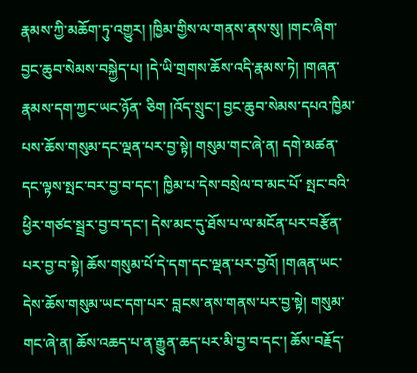རྣམས་ཀྱི་མཆོག་ཏུ་འགྱུར། །ཁྱིམ་གྱིས་ལ་གནས་ནས་སུ། །གང་ཞིག་བྱང་ཆུབ་སེམས་བསྐྱེད་པ། །དེ་ཡི་གྲགས་ཆོས་འདི་རྣམས་ཏེ། །གཞན་རྣམས་དག་ཀྱང་ཡང་ཉོན་ ཅིག །འོད་སྲུང་། བྱང་ཆུབ་སེམས་དཔའ་ཁྱིམ་པས་ཆོས་གསུམ་དང་ལྡན་པར་བྱ་སྟེ། གསུམ་གང་ཞེ་ན། དགེ་མཚན་དང་ལྟས་སྤང་བར་བྱ་བ་དང་། ཁྱིམ་པ་དེས་བསྲེལ་བ་མང་པོ་ སྤང་བའི་ཕྱིར་གཙང་སྦྲར་བྱ་བ་དང་། དེས་མང་དུ་ཐོས་པ་ལ་མངོན་པར་བརྩོན་པར་བྱ་བ་སྟེ། ཆོས་གསུམ་པོ་དེ་དག་དང་ལྡན་པར་བྱའོ། །གཞན་ཡང་དེས་ཆོས་གསུམ་ཡང་དག་པར་ བླངས་ནས་གནས་པར་བྱ་སྟེ། གསུམ་གང་ཞེ་ན། ཆོས་འཆད་པ་ན་རྒྱུན་ཆད་པར་མི་བྱ་བ་དང་། ཆོས་བརྗོད་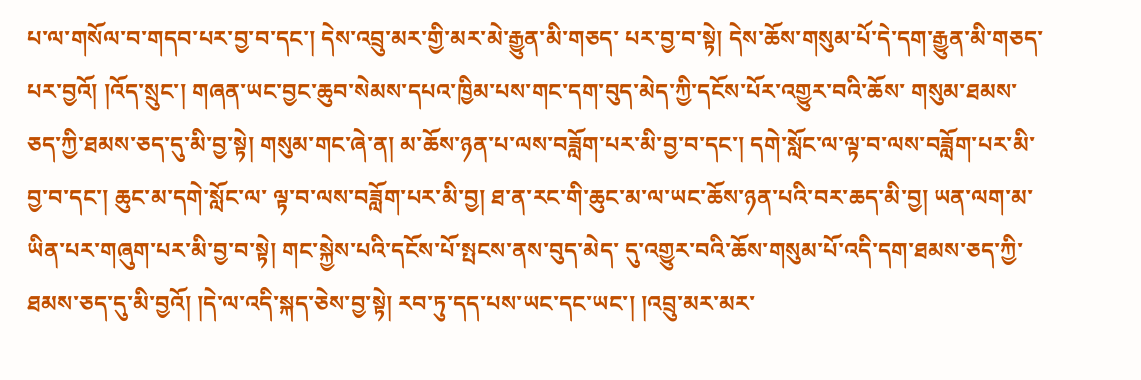པ་ལ་གསོལ་བ་གདབ་པར་བྱ་བ་དང་། དེས་འབྲུ་མར་གྱི་མར་མེ་རྒྱུན་མི་གཅད་ པར་བྱ་བ་སྟེ། དེས་ཆོས་གསུམ་པོ་དེ་དག་རྒྱུན་མི་གཅད་པར་བྱའོ། །འོད་སྲུང་། གཞན་ཡང་བྱང་ཆུབ་སེམས་དཔའ་ཁྱིམ་པས་གང་དག་བུད་མེད་ཀྱི་དངོས་པོར་འགྱུར་བའི་ཆོས་ གསུམ་ཐམས་ཅད་ཀྱི་ཐམས་ཅད་དུ་མི་བྱ་སྟེ། གསུམ་གང་ཞེ་ན། མ་ཆོས་ཉན་པ་ལས་བཟློག་པར་མི་བྱ་བ་དང་། དགེ་སློང་ལ་ལྟ་བ་ལས་བཟློག་པར་མི་བྱ་བ་དང་། ཆུང་མ་དགེ་སློང་ལ་ ལྟ་བ་ལས་བཟློག་པར་མི་བྱ། ཐ་ན་རང་གི་ཆུང་མ་ལ་ཡང་ཆོས་ཉན་པའི་བར་ཆད་མི་བྱ། ཡན་ལག་མ་ཡིན་པར་གཞུག་པར་མི་བྱ་བ་སྟེ། གང་སྐྱེས་པའི་དངོས་པོ་སྤངས་ནས་བུད་མེད་ དུ་འགྱུར་བའི་ཆོས་གསུམ་པོ་འདི་དག་ཐམས་ཅད་ཀྱི་ཐམས་ཅད་དུ་མི་བྱའོ། །དེ་ལ་འདི་སྐད་ཅེས་བྱ་སྟེ། རབ་ཏུ་དད་པས་ཡང་དང་ཡང་། །འབྲུ་མར་མར་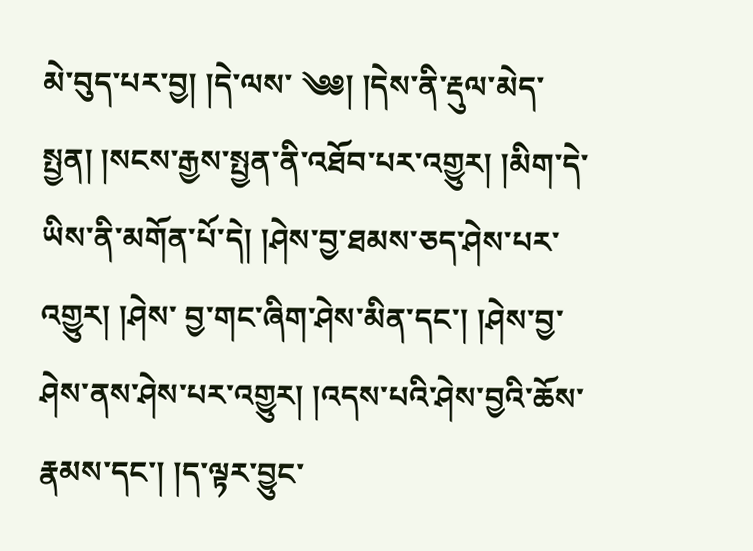མེ་བུད་པར་བྱ། །དེ་ལས་ ༄༅། །དེས་ནི་རྡུལ་མེད་སྤྱན། །སངས་རྒྱས་སྤྱན་ནི་འཐོབ་པར་འགྱུར། །མིག་དེ་ཡིས་ནི་མགོན་པོ་དེ། །ཤེས་བྱ་ཐམས་ཅད་ཤེས་པར་འགྱུར། །ཤེས་ བྱ་གང་ཞིག་ཤེས་མིན་དང་། །ཤེས་བྱ་ཤེས་ནས་ཤེས་པར་འགྱུར། །འདས་པའི་ཤེས་བྱའི་ཆོས་རྣམས་དང་། །ད་ལྟར་བྱུང་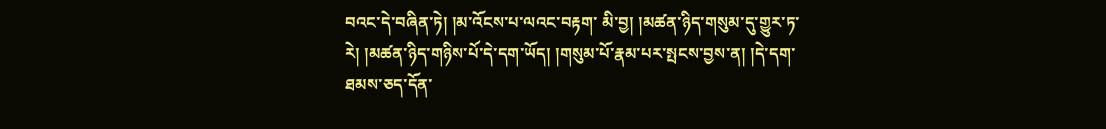བའང་དེ་བཞིན་ཏེ། །མ་འོངས་པ་ལའང་བརྟག་ མི་བྱ། །མཚན་ཉིད་གསུམ་དུ་གྱུར་ཏ་རེ། །མཚན་ཉིད་གཉིས་པོ་དེ་དག་ཡོད། །གསུམ་པོ་རྣམ་པར་སྤངས་བྱས་ན། །དེ་དག་ཐམས་ཅད་དོན་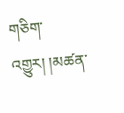གཅིག་འགྱུར། །མཚན་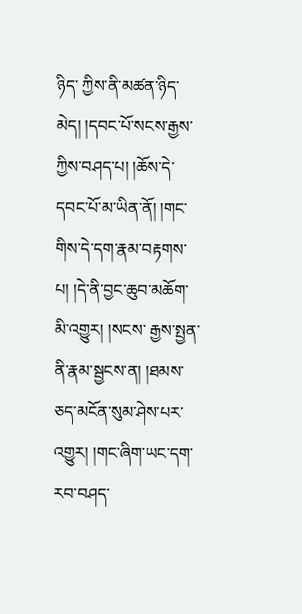ཉིད་ ཀྱིས་ནི་མཚན་ཉིད་མེད། །དབང་པོ་སངས་རྒྱས་ཀྱིས་བཤད་པ། །ཆོས་དེ་དབང་པོ་མ་ཡིན་ནོ། །གང་གིས་དེ་དག་རྣམ་བརྟགས་པ། །དེ་ནི་བྱང་ཆུབ་མཆོག་མི་འགྱུར། །སངས་ རྒྱས་སྤྱན་ནི་རྣམ་སྦྱངས་ན། །ཐམས་ཅད་མངོན་སུམ་ཤེས་པར་འགྱུར། །གང་ཞིག་ཡང་དག་རབ་བཤད་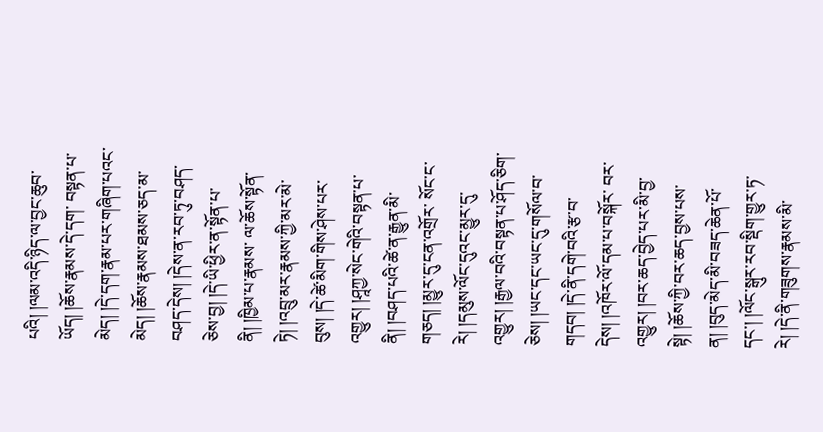པའི། །ལམ་འདི་ཉིད་ལ་བྱང་ཆུབ་ཡོད། །ཆོས་རྣམས་དེ་དག་ བསྟན་པ་མེད། །དེ་དག་རྣམ་པར་གཞིག་པའང་མེད། །ཆོས་རྣམས་ཐམས་ཅད་མ་བཤད་དེས། །དེས་ན་རབ་ཏུ་བཤད་ཅེས་བྱ། །དེ་ཡི་ཕྱིར་ན་སྟོན་པ་ནི། །ཁྱིམ་པ་རྣམས་ ལ་ཆོས་སྟོན་ཏེ། །འབྲུ་མར་རྣམས་ཀྱི་མར་མེ་བུས། །དེ་ཚེ་མིག་གིས་ཤེས་པར་འགྱུར། །ཤཱཀྱ་སེང་གེའི་བསྟན་པ་ནི། །བཤད་པའི་ཚེ་ན་རྒྱུན་མི་གཅད། །མྱུར་དུ་ངན་འགྲོར་ སོང་ང་རེ། །དམུས་ལོང་དུའང་མྱུར་དུ་འགྱུར། །རྒྱལ་བའི་བསྟན་པ་ཤོད་ཅིག་ཅེས། །ཡང་དང་ཡང་དུ་གསོལ་བ་གདབ། །དེ་ནི་དགེ་བའི་རྩ་བ་དེས། །འཁོར་ལོ་དམ་པ་བསྐོར་ བར་འགྱུར། །བར་ཆད་བྱེད་པར་མི་བྱ་སྟེ། །ཆོས་ཀྱི་བར་ཆད་བྱས་པས་ན། །བུད་མེད་མི་བཟད་ཆེན་པོ་དང་། །ལོང་སྒུར་རབ་སྡིག་གྱུར་ཏ་རེ། །དེ་ནི་གཟུགས་རྣམས་མི་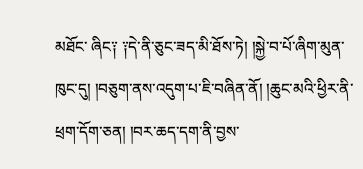མཐོང་ ཞིང༑ ༑དེ་ནི་ཅུང་ཟད་མི་ཐོས་ཏེ། །སྐྱེ་བ་པོ་ཞིག་མུན་ཁུང་དུ། །བཅུག་ནས་འདུག་པ་ཇི་བཞིན་ནོ། །ཆུང་མའི་ཕྱིར་ནི་ཕྲག་དོག་ཅན། །བར་ཆད་དག་ནི་བྱས་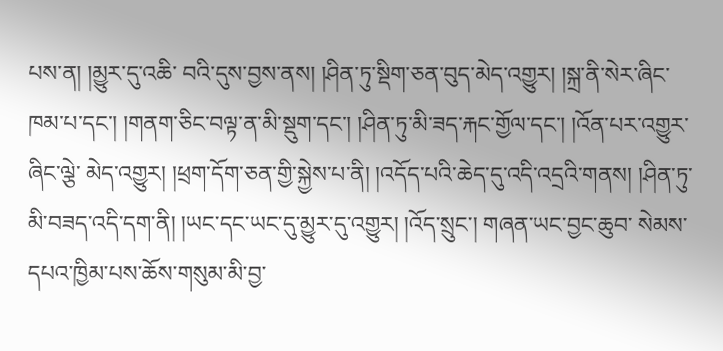པས་ན། །མྱུར་དུ་འཆི་ བའི་དུས་བྱས་ནས། །ཤིན་ཏུ་སྡིག་ཅན་བུད་མེད་འགྱུར། །སྐྲ་ནི་སེར་ཞིང་ཁམ་པ་དང་། །གནག་ཅིང་བལྟ་ན་མི་སྡུག་དང་། །ཤིན་ཏུ་མི་ཟད་རྐང་གྱོལ་དང་། །འོན་པར་འགྱུར་ཞིང་ལྕེ་ མེད་འགྱུར། །ཕྲག་དོག་ཅན་གྱི་སྐྱེས་པ་ནི། །འདོད་པའི་ཆེད་དུ་འདི་འདྲའི་གནས། །ཤིན་ཏུ་མི་བཟད་འདི་དག་ནི། །ཡང་དང་ཡང་དུ་མྱུར་དུ་འགྱུར། །འོད་སྲུང་། གཞན་ཡང་བྱང་ཆུབ་ སེམས་དཔའ་ཁྱིམ་པས་ཆོས་གསུམ་མི་བྱ་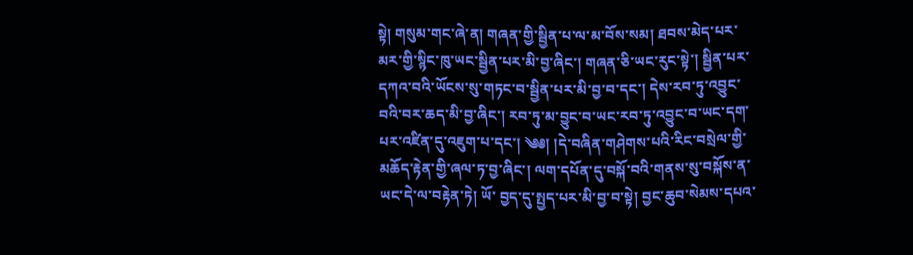སྟེ། གསུམ་གང་ཞེ་ན། གཞན་གྱི་སྦྱིན་པ་ལ་མ་བོས་སམ། ཐབས་མེད་པར་མར་གྱི་སྙིང་ཁུ་ཡང་སྦྱིན་པར་མི་བྱ་ཞིང་། གཞན་ཅི་ཡང་རུང་སྟེ་། སྦྱིན་པར་དཀའ་བའི་ཡོངས་སུ་གཏང་བ་སྦྱིན་པར་མི་བྱ་བ་དང་། དེས་རབ་ཏུ་འབྱུང་བའི་བར་ཆད་མི་བྱ་ཞིང་། རབ་ཏུ་མ་བྱུང་བ་ཡང་རབ་ཏུ་འབྱུང་བ་ཡང་དག་པར་འཛིན་དུ་འཇུག་པ་དང་། ༄༅། །དེ་བཞིན་གཤེགས་པའི་རིང་བསྲེལ་གྱི་མཆོད་རྟེན་གྱི་ཞལ་ཏ་བྱ་ཞིང་། ལག་དཔོན་དུ་བསྐོ་བའི་གནས་སུ་བསྐོས་ན་ཡང་དེ་ལ་བརྟེན་ཏེ། ཡོ་ བྱད་དུ་སྤྱད་པར་མི་བྱ་བ་སྟེ། བྱང་ཆུབ་སེམས་དཔའ་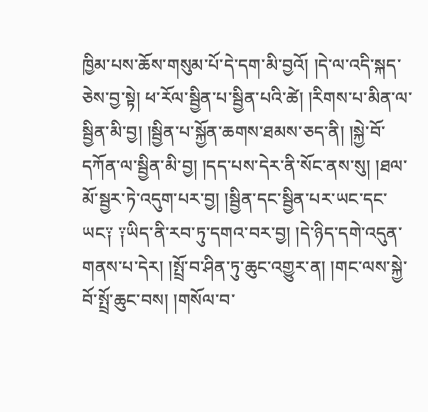ཁྱིམ་པས་ཆོས་གསུམ་པོ་དེ་དག་མི་བྱའོ། །དེ་ལ་འདི་སྐད་ཅེས་བྱ་སྟེ། ཕ་རོལ་སྦྱིན་པ་སྦྱིན་པའི་ཚེ། །རིགས་པ་མིན་ལ་ སྦྱིན་མི་བྱ། །སྦྱིན་པ་སྐྱོན་ཆགས་ཐམས་ཅད་ནི། །སྐྱེ་བོ་དཀོན་ལ་སྦྱིན་མི་བྱ། །དད་པས་དེར་ནི་སོང་ནས་སུ། །ཐལ་མོ་སྦྱར་ཏེ་འདུག་པར་བྱ། །སྦྱིན་དང་སྦྱིན་པར་ཡང་དང་ ཡང༑ ༑ཡིད་ནི་རབ་ཏུ་དགའ་བར་བྱ། །དེ་ཉིད་དགེ་འདུན་གནས་པ་དེར། །སྤྲོ་བ་ཤིན་ཏུ་ཆུང་འགྱུར་ན། །གང་ལས་སྐྱེ་བོ་སྤྲོ་ཆུང་བས། །གསོལ་བ་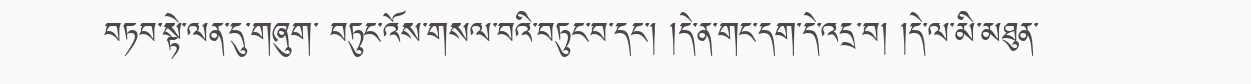བཏབ་སྟེ་ལན་དུ་གཞུག་ བཏུང་འོས་གསལ་བའི་བཏུང་བ་དང་། །དེ་ན་གང་དག་དེ་འདྲ་བ། །དེ་ལ་མི་མཐུན་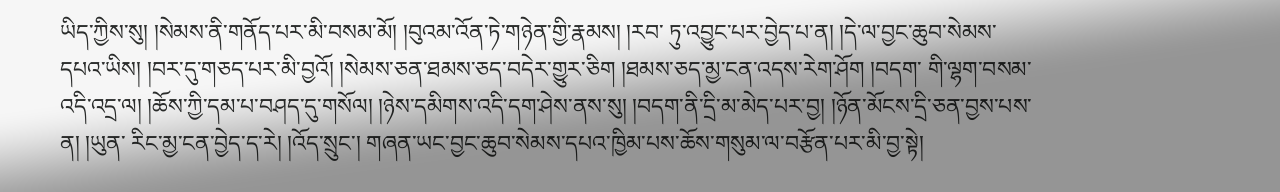ཡིད་ཀྱིས་སུ། །སེམས་ནི་གནོད་པར་མི་བསམ་མོ། །བུའམ་འོན་ཏེ་གཉེན་གྱི་རྣམས། །རབ་ ཏུ་འབྱུང་པར་བྱེད་པ་ན། །དེ་ལ་བྱང་ཆུབ་སེམས་དཔའ་ཡིས། །བར་དུ་གཅད་པར་མི་བྱའོ། །སེམས་ཅན་ཐམས་ཅད་བདེར་གྱུར་ཅིག །ཐམས་ཅད་མྱ་ངན་འདས་རེག་ཤོག །བདག་ གི་ལྷག་བསམ་འདི་འདྲ་ལ། །ཆོས་ཀྱི་དམ་པ་བཤད་དུ་གསོལ། །ཉེས་དམིགས་འདི་དག་ཤེས་ནས་སུ། །བདག་ནི་དྲི་མ་མེད་པར་བྱ། །ཉོན་མོངས་དྲི་ཅན་བྱས་པས་ན། །ཡུན་ རིང་མྱ་ངན་བྱེད་ད་རེ། །འོད་སྲུང་། གཞན་ཡང་བྱང་ཆུབ་སེམས་དཔའ་ཁྱིམ་པས་ཆོས་གསུམ་ལ་བརྩོན་པར་མི་བྱ་སྟེ།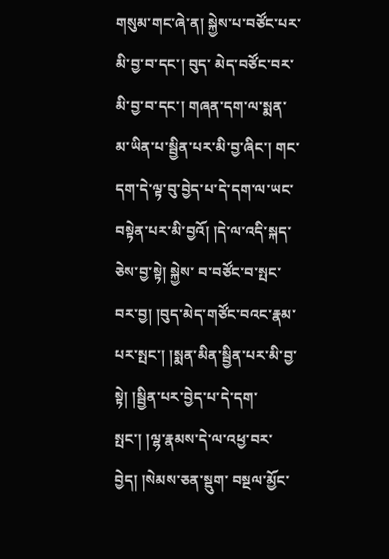གསུམ་གང་ཞེ་ན། སྐྱེས་པ་བཙོང་པར་མི་བྱ་བ་དང་། བུད་ མེད་བཙོང་བར་མི་བྱ་བ་དང་། གཞན་དག་ལ་སྨན་མ་ཡིན་པ་སྦྱིན་པར་མི་བྱ་ཞིང་། གང་དག་དེ་ལྟ་བུ་བྱེད་པ་དེ་དག་ལ་ཡང་བསྟེན་པར་མི་བྱའོ། །དེ་ལ་འདི་སྐད་ཅེས་བྱ་སྟེ། སྐྱེས་ བ་བཙོང་བ་སྤང་བར་བྱ། །བུད་མེད་གཙོང་བའང་རྣམ་པར་སྤང་། །སྨན་མིན་སྦྱིན་པར་མི་བྱ་སྟེ། །སྦྱིན་པར་བྱེད་པ་དེ་དག་སྤང་། །ལྷ་རྣམས་དེ་ལ་འཕྱ་བར་བྱེད། །སེམས་ཅན་སྡུག་ བསྔལ་མྱོང་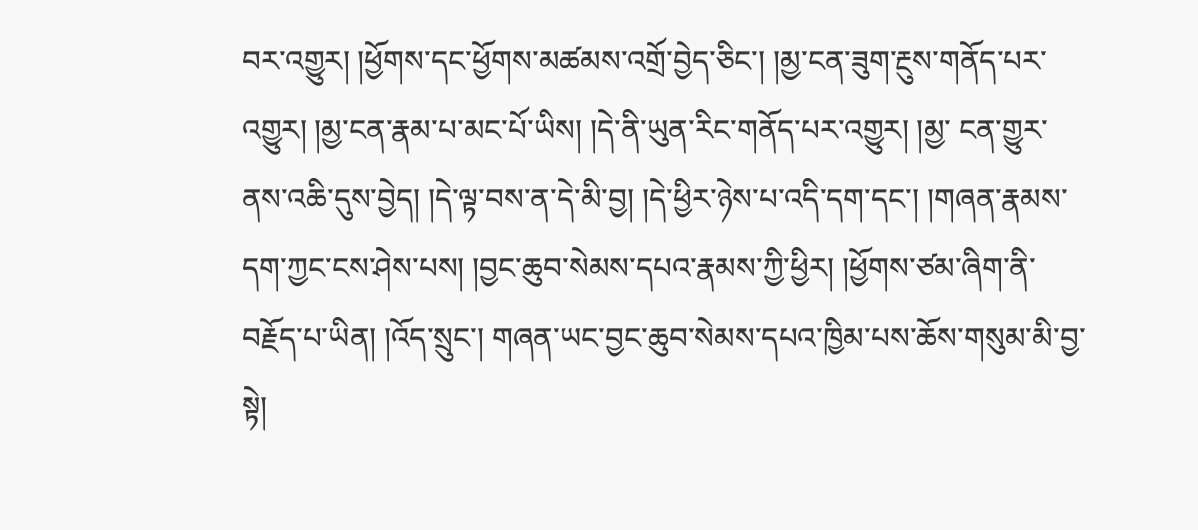བར་འགྱུར། །ཕྱོགས་དང་ཕྱོགས་མཚམས་འགྲོ་བྱེད་ཅིང་། །མྱ་ངན་ཟུག་རྔུས་གནོད་པར་འགྱུར། །མྱ་ངན་རྣམ་པ་མང་པོ་ཡིས། །དེ་ནི་ཡུན་རིང་གནོད་པར་འགྱུར། །མྱ་ ངན་གྱུར་ནས་འཆི་དུས་བྱེད། །དེ་ལྟ་བས་ན་དེ་མི་བྱ། །དེ་ཕྱིར་ཉེས་པ་འདི་དག་དང་། །གཞན་རྣམས་དག་ཀྱང་ངས་ཤེས་པས། །བྱང་ཆུབ་སེམས་དཔའ་རྣམས་ཀྱི་ཕྱིར། །ཕྱོགས་ཙམ་ཞིག་ནི་ བརྗོད་པ་ཡིན། །འོད་སྲུང་། གཞན་ཡང་བྱང་ཆུབ་སེམས་དཔའ་ཁྱིམ་པས་ཆོས་གསུམ་མི་བྱ་སྟེ།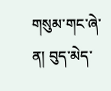གསུམ་གང་ཞེ་ན། བུད་མེད་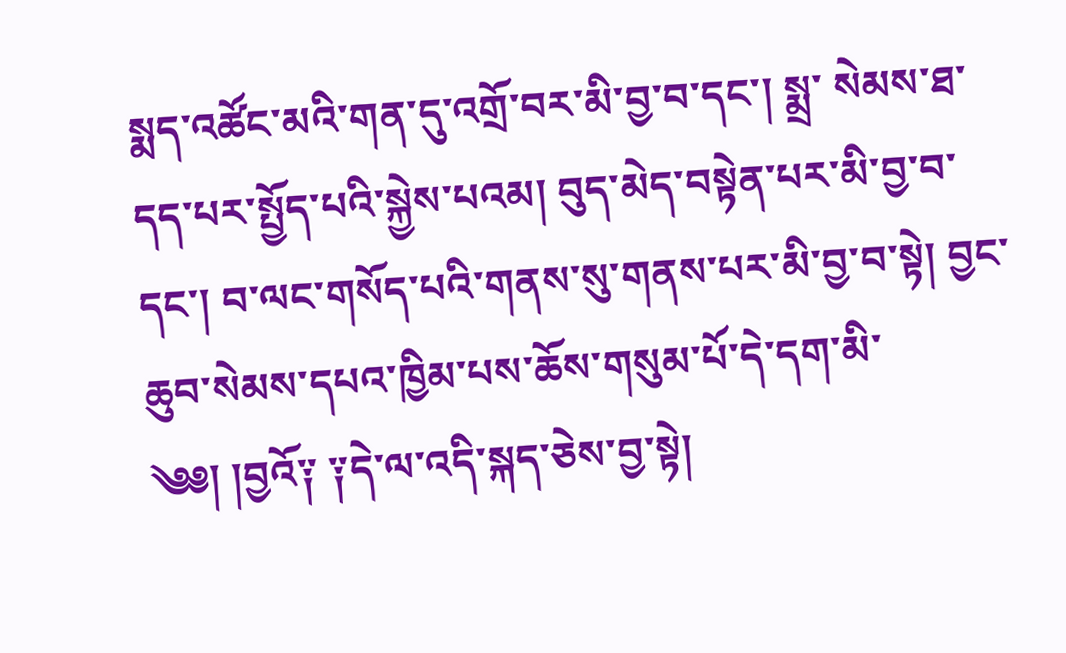སྨད་འཚོང་མའི་གན་དུ་འགྲོ་བར་མི་བྱ་བ་དང་། སྨྲ་ སེམས་ཐ་དད་པར་སྤྱོད་པའི་སྐྱེས་པའམ། བུད་མེད་བསྟེན་པར་མི་བྱ་བ་དང་། བ་ལང་གསོད་པའི་གནས་སུ་གནས་པར་མི་བྱ་བ་སྟེ། བྱང་ཆུབ་སེམས་དཔའ་ཁྱིམ་པས་ཆོས་གསུམ་པོ་དེ་དག་མི་ ༄༅། །བྱའོ༑ ༑དེ་ལ་འདི་སྐད་ཅེས་བྱ་སྟེ།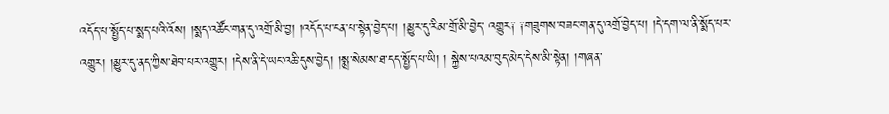འདོད་པ་སྤྱོད་པ་སྨད་པའི་འོས། །སྨད་འཚོང་གན་དུ་འགྲོ་མི་བྱ། །འདོད་པ་ངན་པ་སྟེན་བྱེད་པ། །མྱུར་དུ་རིམ་གྲོ་མི་བྱེད་ འགྱུར༑ ༑གཟུགས་བཟང་གན་དུ་འགྲོ་བྱེད་པ། །དེ་དག་ལ་ནི་སྨོད་པར་འགྱུར། །མྱུར་དུ་ནད་ཀྱིས་ཐེབ་པར་འགྱུར། །དེས་ནི་དེ་ཡང་འཆི་དུས་བྱེད། །སྨྲ་སེམས་ཐ་དད་སྤྱོད་པ་ཡི། ། སྐྱེས་པའམ་བུད་མེད་དེས་མི་སྟེན། །གཞན་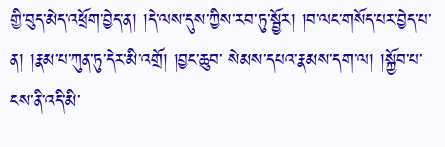གྱི་བུད་མེད་འཕྲོག་བྱེད་ན། །དེ་ལས་དུས་ཀྱིས་རབ་ཏུ་སྦྱོར། །བ་ལང་གསོད་པར་བྱེད་པ་ན། །རྣམ་པ་ཀུན་ཏུ་དེར་མི་འགྲོ། །བྱང་ཆུབ་ སེམས་དཔའ་རྣམས་དག་ལ། །སྐྱོབ་པ་ངས་ནི་འདི་མི་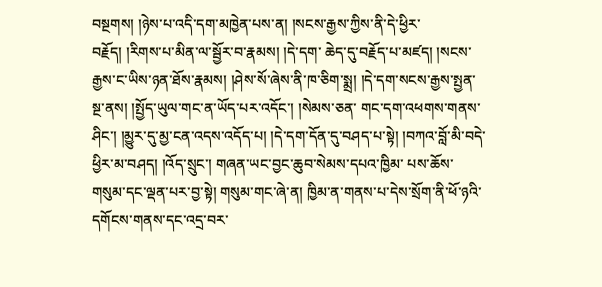བསྔགས། །ཉེས་པ་འདི་དག་མཁྱེན་པས་ན། །སངས་རྒྱས་ཀྱིས་ནི་དེ་ཕྱིར་བརྗོད། །རིགས་པ་མིན་ལ་སྦྱོར་བ་རྣམས། །དེ་དག་ ཆེད་དུ་བརྗོད་པ་མཛད། །སངས་རྒྱས་ང་ཡིས་ཉན་ཐོས་རྣམས། །ཤེས་སོ་ཞེས་ནི་ཁ་ཅིག་སྨྲ། །དེ་དག་སངས་རྒྱས་སྤྱན་སྔ་ནས། །སྤྱོད་ཡུལ་གང་ན་ཡོད་པར་འདོང་། །སེམས་ཅན་ གང་དག་འཕགས་གནས་ཤིང་། །མྱུར་དུ་མྱ་ངན་འདས་འདོད་པ། །དེ་དག་དོན་དུ་བཤད་པ་སྟེ། །བཀའ་བློ་མི་བདེ་ཕྱིར་མ་བཤད། །འོད་སྲུང་། གཞན་ཡང་བྱང་ཆུབ་སེམས་དཔའ་ཁྱིམ་ པས་ཆོས་གསུམ་དང་ལྡན་པར་བྱ་སྟེ། གསུམ་གང་ཞེ་ན། ཁྱིམ་ན་གནས་པ་དེས་སྲོག་ནི་ཕོ་ཉའི་དགོངས་གནས་དང་འདྲ་བར་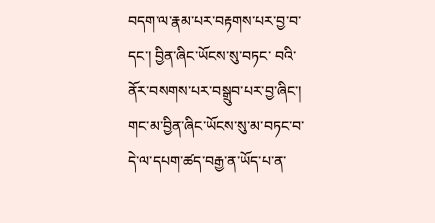བདག་ལ་རྣམ་པར་བརྟགས་པར་བྱ་བ་དང་། བྱིན་ཞིང་ཡོངས་སུ་བཏང་ བའི་ནོར་བསགས་པར་བསྒྲུབ་པར་བྱ་ཞིང་། གང་མ་བྱིན་ཞིང་ཡོངས་སུ་མ་བཏང་བ་དེ་ལ་དཔག་ཚད་བརྒྱ་ན་ཡོད་པ་ན་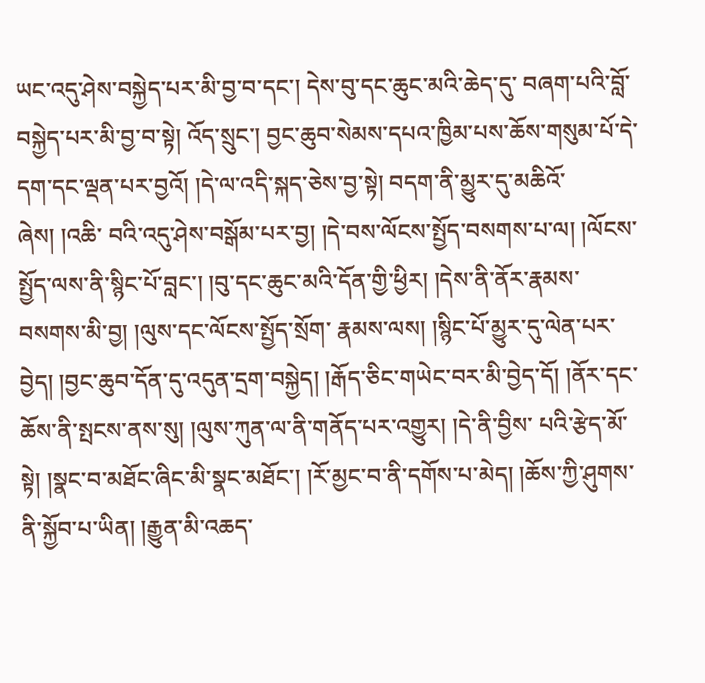ཡང་འདུ་ཤེས་བསྐྱེད་པར་མི་བྱ་བ་དང་། དེས་བུ་དང་ཆུང་མའི་ཆེད་དུ་ བཞག་པའི་བློ་བསྐྱེད་པར་མི་བྱ་བ་སྟེ། འོད་སྲུང་། བྱང་ཆུབ་སེམས་དཔའ་ཁྱིམ་པས་ཆོས་གསུམ་པོ་དེ་དག་དང་ལྡན་པར་བྱའོ། །དེ་ལ་འདི་སྐད་ཅེས་བྱ་སྟེ། བདག་ནི་མྱུར་དུ་མཆིའོ་ཞེས། །འཆི་ བའི་འདུ་ཤེས་བསྒོམ་པར་བྱ། །དེ་བས་ལོངས་སྤྱོད་བསགས་པ་ལ། །ལོངས་སྤྱོད་ལས་ནི་སྙིང་པོ་བླང་། །བུ་དང་ཆུང་མའི་དོན་གྱི་ཕྱིར། །དེས་ནི་ནོར་རྣམས་བསགས་མི་བྱ། །ལུས་དང་ལོངས་སྤྱོད་སྲོག་ རྣམས་ལས། །སྙིང་པོ་མྱུར་དུ་ལེན་པར་བྱེད། །བྱང་ཆུབ་དོན་དུ་འདུན་དྲག་བསྐྱེད། །རྒོད་ཅིང་གཡེང་བར་མི་བྱེད་དོ། །ནོར་དང་ཆོས་ནི་སྤངས་ནས་སུ། །ལུས་ཀུན་ལ་ནི་གནོད་པར་འགྱུར། །དེ་ནི་བྱིས་ པའི་རྩེད་མོ་སྟེ། །སྣང་བ་མཐོང་ཞིང་མི་སྣང་མཐོང་། །རོ་མྱང་བ་ནི་དགོས་པ་མེད། །ཆོས་ཀྱི་ཤུགས་ནི་སྐྱོབ་པ་ཡིན། །རྒྱུན་མི་འཆད་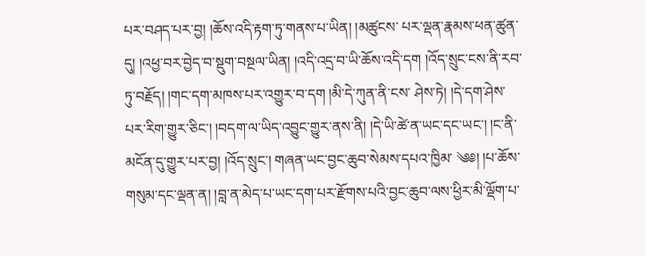པར་བཤད་པར་བྱ། །ཆོས་འདི་རྟག་ཏུ་གནས་པ་ཡིན། །མཚུངས་ པར་ལྡན་རྣམས་ཕན་ཚུན་དུ། །འཕྱ་བར་བྱེད་བ་སྡུག་བསྔལ་ཡིན། །འདི་འདྲ་བ་ཡི་ཆོས་འདི་དག །འོད་སྲུང་ངས་ནི་རབ་ཏུ་བརྗོད། །གང་དག་མཁས་པར་འགྱུར་བ་དག །མི་དེ་ཀུན་ནི་ངས་ ཤེས་ཏེ། །དེ་དག་ཤེས་པར་རིག་གྱུར་ཅིང་། །བདག་ལ་ཡིད་འབྱུང་གྱུར་ནས་ནི། །དེ་ཡི་ཚེ་ན་ཡང་དང་ཡང་། །ང་ནི་མངོན་དུ་གྱུར་པར་བྱ། །འོད་སྲུང་། གཞན་ཡང་བྱང་ཆུབ་སེམས་དཔའ་ཁྱིམ་ ༄༅། །པ་ཆོས་གསུམ་དང་ལྡན་ན། །བླ་ན་མེད་པ་ཡང་དག་པར་རྫོགས་པའི་བྱང་ཆུབ་ལས་ཕྱིར་མི་ལྡོག་པ་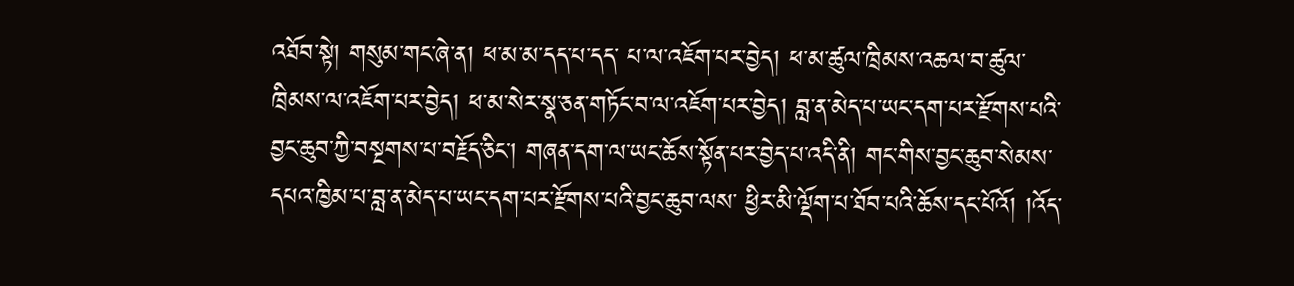འཐོབ་སྟེ། གསུམ་གང་ཞེ་ན། ཕ་མ་མ་དད་པ་དད་ པ་ལ་འཇོག་པར་བྱེད། ཕ་མ་ཚུལ་ཁྲིམས་འཆལ་བ་ཚུལ་ཁྲིམས་ལ་འཇོག་པར་བྱེད། ཕ་མ་སེར་སྣ་ཅན་གཏོང་བ་ལ་འཇོག་པར་བྱེད། བླ་ན་མེད་པ་ཡང་དག་པར་རྫོགས་པའི་ བྱང་ཆུབ་ཀྱི་བསྔགས་པ་བརྗོད་ཅིང་། གཞན་དག་ལ་ཡང་ཆོས་སྟོན་པར་བྱེད་པ་འདི་ནི། གང་གིས་བྱང་ཆུབ་སེམས་དཔའ་ཁྱིམ་པ་བླ་ན་མེད་པ་ཡང་དག་པར་རྫོགས་པའི་བྱང་ཆུབ་ལས་ ཕྱིར་མི་ལྡོག་པ་ཐོབ་པའི་ཆོས་དང་པོའོ། །འོད་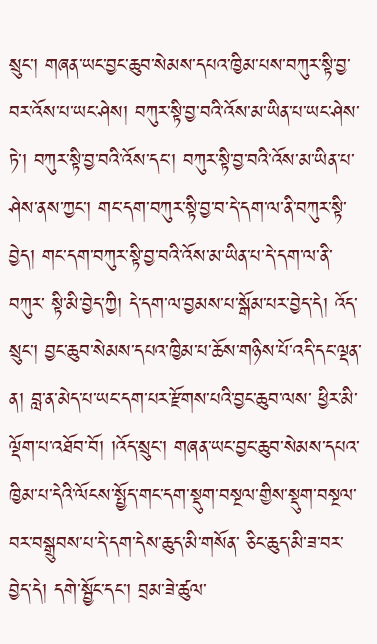སྲུང་། གཞན་ཡང་བྱང་ཆུབ་སེམས་དཔའ་ཁྱིམ་པས་བཀུར་སྟི་བྱ་བར་འོས་པ་ཡང་ཤེས། བཀུར་སྟི་བྱ་བའི་འོས་མ་ཡིན་པ་ཡང་ཤེས་ཏེ་། བཀུར་སྟི་བྱ་བའི་འོས་དང་། བཀུར་སྟི་བྱ་བའི་འོས་མ་ཡིན་པ་ཤེས་ནས་ཀྱང་། གང་དག་བཀུར་སྟི་བྱ་བ་དེ་དག་ལ་ནི་བཀུར་སྟི་བྱེད། གང་དག་བཀུར་སྟི་བྱ་བའི་འོས་མ་ཡིན་པ་དེ་དག་ལ་ནི་བཀུར་ སྟི་མི་བྱེད་ཀྱི། དེ་དག་ལ་བྱམས་པ་སྒོམ་པར་བྱེད་དེ། འོད་སྲུང་། བྱང་ཆུབ་སེམས་དཔའ་ཁྱིམ་པ་ཆོས་གཉིས་པོ་འདི་དང་ལྡན་ན། བླ་ན་མེད་པ་ཡང་དག་པར་རྫོགས་པའི་བྱང་ཆུབ་ལས་ ཕྱིར་མི་ལྡོག་པ་འཐོབ་བོ། །འོད་སྲུང་། གཞན་ཡང་བྱང་ཆུབ་སེམས་དཔའ་ཁྱིམ་པ་དེའི་ལོངས་སྤྱོད་གང་དག་སྡུག་བསྔལ་གྱིས་སྡུག་བསྔལ་བར་བསྒྲུབས་པ་དེ་དག་དེས་ཆུད་མི་གསོན་ ཅིང་ཆུད་མི་ཟ་བར་བྱེད་དེ། དགེ་སྦྱོང་དང་། བྲམ་ཟེ་ཚུལ་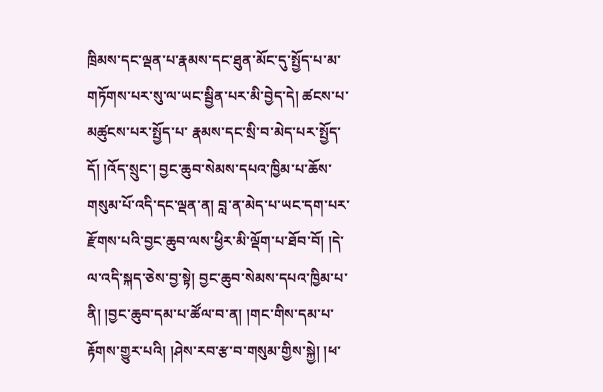ཁྲིམས་དང་ལྡན་པ་རྣམས་དང་ཐུན་མོང་དུ་སྤྱོད་པ་མ་གཏོགས་པར་སུ་ལ་ཡང་སྦྱིན་པར་མི་བྱེད་དེ། ཚངས་པ་མཚུངས་པར་སྤྱོད་པ་ རྣམས་དང་སྲི་བ་མེད་པར་སྤྱོད་དོ། །འོད་སྲུང་། བྱང་ཆུབ་སེམས་དཔའ་ཁྱིམ་པ་ཆོས་གསུམ་པོ་འདི་དང་ལྡན་ན། བླ་ན་མེད་པ་ཡང་དག་པར་རྫོགས་པའི་བྱང་ཆུབ་ལས་ཕྱིར་མི་ལྡོག་པ་ཐོབ་བོ། །དེ་ ལ་འདི་སྐད་ཅེས་བྱ་སྟེ། བྱང་ཆུབ་སེམས་དཔའ་ཁྱིམ་པ་ནི། །བྱང་ཆུབ་དམ་པ་ཚོལ་བ་ན། །གང་གིས་དམ་པ་རྟོགས་གྱུར་པའི། །ཤེས་རབ་རྩ་བ་གསུམ་གྱིས་སྐྱེ། །ཕ་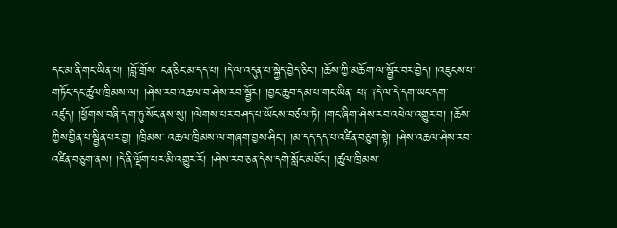དང་མ་ནི་གང་ཡིན་པ། །བློ་གྲོས་ ངན་ཅིང་མ་དད་པ། །དེ་ལ་འདུན་པ་སྐྱེད་བྱེད་ཅིང་། །ཆོས་ཀྱི་མཆོག་ལ་སྦྱོར་བར་བྱེད། །འཇུངས་པ་གཏོང་དང་ཚུལ་ཁྲིམས་ལ། །ཤེས་རབ་འཆལ་བ་ཤེས་རབ་སྦྱོར། །བྱང་ཆུབ་དམ་པ་གང་ཡིན་ པ༑ ༑དེ་ལ་དེ་དག་ཡང་དག་འཛུད། །ཕྱོགས་བཞི་དག་ཏུ་སོང་ནས་སུ། །ལེགས་པར་བཤད་པ་ཡོངས་བཙལ་ཏེ། །གང་ཞིག་ཤེས་རབ་འཕེལ་འགྱུར་བ། །ཆོས་ཀྱིས་བྱིན་པ་སྦྱིན་པར་བྱ། །ཁྲིམས་ འཆལ་ཁྲིམས་ལ་གཞག་བྱས་ཤིང་། །མ་དད་དད་པ་འཛིན་བཅུག་སྟེ། །ཤེས་འཆལ་ཤེས་རབ་འཛིན་བཅུག་ནས། །དེ་ནི་ལྡོག་པར་མི་འགྱུར་རོ། །ཤེས་རབ་ཅན་དེས་དགེ་སློང་མཐོང་། །ཚུལ་ཁྲིམས་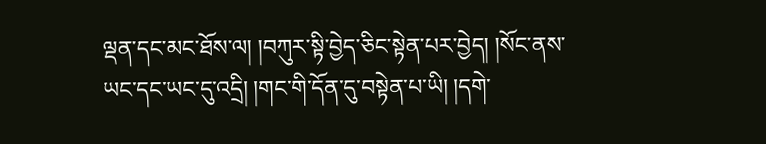ལྡན་དང་མང་ཐོས་ལ། །བཀུར་སྟི་བྱེད་ཅིང་སྟེན་པར་བྱེད། །སོང་ནས་ཡང་དང་ཡང་དུ་འདྲི། །གང་གི་དོན་དུ་བསྟེན་པ་ཡི། །དགེ་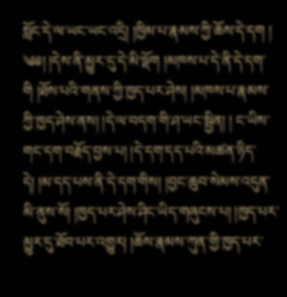སློང་དེ་ལ་ཡང་ཡང་འདྲི། །ཁྱིམ་པ་རྣམས་ཀྱི་ཆོས་དེ་དག ། ༄༅། །དེས་ནི་མྱུར་དུ་དེ་མི་ལྡོག །མཁས་པ་དེ་ནི་དེ་དག་གི །ཐོས་པའི་གནས་ཀྱི་ཁྱད་པར་ཤེས། །མཁས་པ་རྣམས་ཀྱི་ཁྱད་ཤེས་ནས། །དེ་ལ་བདག་གི་ཤ་ཡང་སྦྱིན། ། ང་ཡིས་གང་དག་བརྗོད་བྱས་པ། །དེ་དག་དད་པའི་མཚན་ཉིད་དེ། །མ་དད་པས་ནི་དེ་དག་གིས། །བྱང་ཆུབ་སེམས་འདུན་མི་ནུས་སོ། །ཁྱད་པར་ཤེས་ཤིང་ཡིད་གཞུངས་པ། །ཁྱད་པར་ མྱུར་དུ་ཐོབ་པར་འགྱུར། །ཆོས་རྣམས་ཀུན་གྱི་ཁྱད་པར་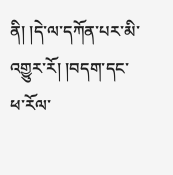ནི། །དེ་ལ་དཀོན་པར་མི་འགྱུར་རོ། །བདག་དང་ཕ་རོལ་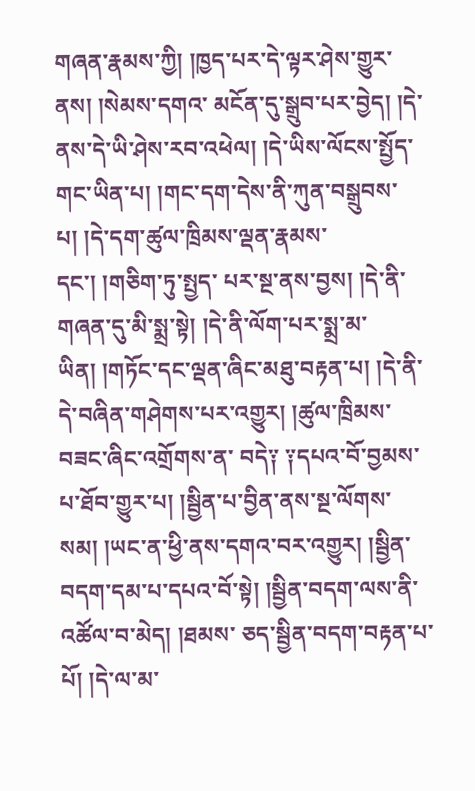གཞན་རྣམས་ཀྱི། །ཁྱད་པར་དེ་ལྟར་ཤེས་གྱུར་ནས། །སེམས་དགའ་ མངོན་དུ་སྒྲུབ་པར་བྱེད། །དེ་ནས་དེ་ཡི་ཤེས་རབ་འཕེལ། །དེ་ཡིས་ལོངས་སྤྱོད་གང་ཡིན་པ། །གང་དག་དེས་ནི་ཀུན་བསྒྲུབས་པ། །དེ་དག་ཚུལ་ཁྲིམས་ལྡན་རྣམས་དང་། །གཅིག་ཏུ་སྤྱད་ པར་སྔ་ནས་བྱས། །དེ་ནི་གཞན་དུ་མི་སྨྲ་སྟེ། །དེ་ནི་ལོག་པར་སྨྲ་མ་ཡིན། །གཏོང་དང་ལྡན་ཞིང་མཐུ་བརྟན་པ། །དེ་ནི་དེ་བཞིན་གཤེགས་པར་འགྱུར། །ཚུལ་ཁྲིམས་བཟང་ཞིང་འགྲོགས་ན་ བདེ༑ ༑དཔའ་བོ་བྱམས་པ་ཐོབ་གྱུར་པ། །སྦྱིན་པ་བྱིན་ནས་སྔ་ལོགས་སམ། །ཡང་ན་ཕྱི་ནས་དགའ་བར་འགྱུར། །སྦྱིན་བདག་དམ་པ་དཔའ་བོ་སྟེ། །སྦྱིན་བདག་ལས་ནི་འཚོལ་བ་མེད། །ཐམས་ ཅད་སྦྱིན་བདག་བརྟན་པ་པོ། །དེ་ལ་མ་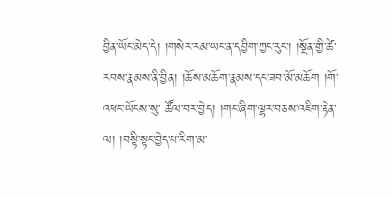བྱིན་ཡོང་མེད་དེ། །གསེར་རམ་ཡང་ན་དབྱིག་ཀྱང་རུང་། །སྔོན་གྱི་ཚེ་རབས་རྣམས་ནི་བྱིན། །ཆོས་མཆོག་རྣམས་དང་ཟབ་མོ་མཆོག །གོ་འཕང་ཡོངས་སུ་ ཚོལ་བར་བྱེད། །གང་ཞིག་ལྷར་བཅས་འཇིག་རྟེན་ལ། །བསྟི་སྟང་བྱེད་པ་རིག་མ་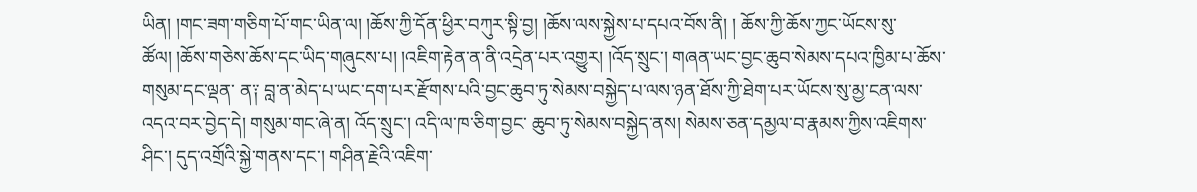ཡིན། །གང་ཟག་གཅིག་པོ་གང་ཡིན་ལ། །ཆོས་ཀྱི་དོན་ཕྱིར་བཀུར་སྟི་བྱ། །ཆོས་ལས་སྐྱེས་པ་དཔའ་བོས་ནི། ། ཆོས་ཀྱི་ཆོས་ཀྱང་ཡོངས་སུ་ཚོལ། །ཆོས་གཅེས་ཆོས་དང་ཡིད་གཞུངས་པ། །འཇིག་རྟེན་ན་ནི་འདྲེན་པར་འགྱུར། །འོད་སྲུང་། གཞན་ཡང་བྱང་ཆུབ་སེམས་དཔའ་ཁྱིམ་པ་ཆོས་གསུམ་དང་ལྡན་ ན༑ བླ་ན་མེད་པ་ཡང་དག་པར་རྫོགས་པའི་བྱང་ཆུབ་ཏུ་སེམས་བསྐྱེད་པ་ལས་ཉན་ཐོས་ཀྱི་ཐེག་པར་ཡོངས་སུ་མྱ་ངན་ལས་འདའ་བར་བྱེད་དེ། གསུམ་གང་ཞེ་ན། འོད་སྲུང་། འདི་ལ་ཁ་ཅིག་བྱང་ ཆུབ་ཏུ་སེམས་བསྐྱེད་ནས། སེམས་ཅན་དམྱལ་བ་རྣམས་ཀྱིས་འཇིགས་ཤིང་། དུད་འགྲོའི་སྐྱེ་གནས་དང་། གཤིན་རྗེའི་འཇིག་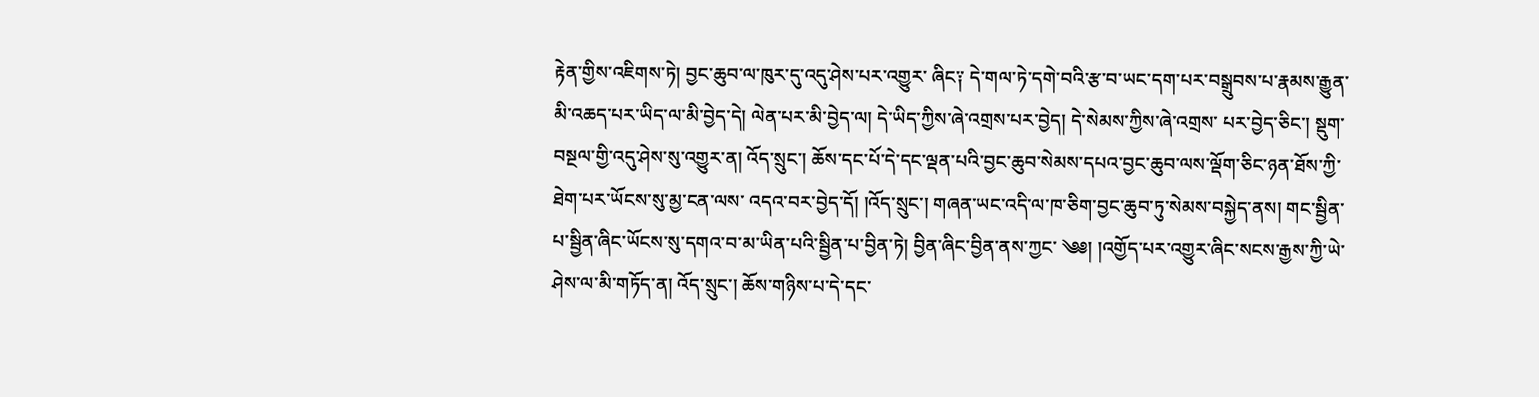རྟེན་གྱིས་འཇིགས་ཏེ། བྱང་ཆུབ་ལ་ཁུར་དུ་འདུ་ཤེས་པར་འགྱུར་ ཞིང༑ དེ་གལ་ཏེ་དགེ་བའི་རྩ་བ་ཡང་དག་པར་བསྒྲུབས་པ་རྣམས་རྒྱུན་མི་འཆད་པར་ཡིད་ལ་མི་བྱེད་དེ། ལེན་པར་མི་བྱེད་ལ། དེ་ཡིད་ཀྱིས་ཞེ་འགྲས་པར་བྱེད། དེ་སེམས་ཀྱིས་ཞེ་འགྲས་ པར་བྱེད་ཅིང་། སྡུག་བསྔལ་གྱི་འདུ་ཤེས་སུ་འགྱུར་ན། འོད་སྲུང་། ཆོས་དང་པོ་དེ་དང་ལྡན་པའི་བྱང་ཆུབ་སེམས་དཔའ་བྱང་ཆུབ་ལས་ལྡོག་ཅིང་ཉན་ཐོས་ཀྱི་ཐེག་པར་ཡོངས་སུ་མྱ་ངན་ལས་ འདའ་བར་བྱེད་དོ། །འོད་སྲུང་། གཞན་ཡང་འདི་ལ་ཁ་ཅིག་བྱང་ཆུབ་ཏུ་སེམས་བསྐྱེད་ནས། གང་སྦྱིན་པ་སྦྱིན་ཞིང་ཡོངས་སུ་དགའ་བ་མ་ཡིན་པའི་སྦྱིན་པ་བྱིན་ཏེ། བྱིན་ཞིང་བྱིན་ནས་ཀྱང་ ༄༅། །འགྱོད་པར་འགྱུར་ཞིང་སངས་རྒྱས་ཀྱི་ཡེ་ཤེས་ལ་མི་གཏོད་ན། འོད་སྲུང་། ཆོས་གཉིས་པ་དེ་དང་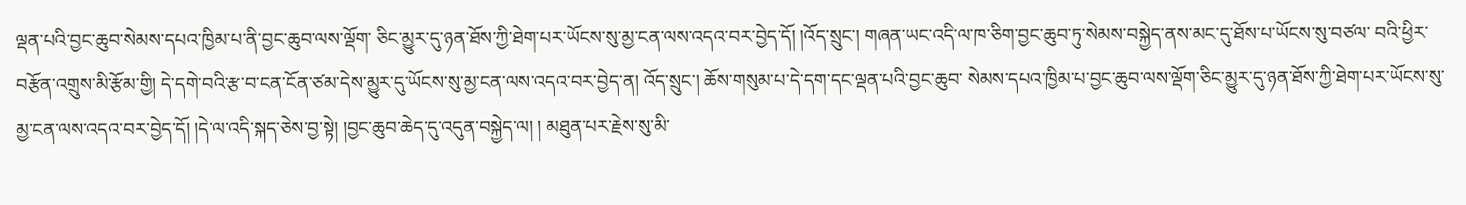ལྡན་པའི་བྱང་ཆུབ་སེམས་དཔའ་ཁྱིམ་པ་ནི་བྱང་ཆུབ་ལས་ལྡོག་ ཅིང་མྱུར་དུ་ཉན་ཐོས་ཀྱི་ཐེག་པར་ཡོངས་སུ་མྱ་ངན་ལས་འདའ་བར་བྱེད་དོ། །འོད་སྲུང་། གཞན་ཡང་འདི་ལ་ཁ་ཅིག་བྱང་ཆུབ་ཏུ་སེམས་བསྐྱེད་ནས་མང་དུ་ཐོས་པ་ཡོངས་སུ་བཙལ་ བའི་ཕྱིར་བརྩོན་འགྲུས་མི་རྩོམ་གྱི། དེ་དགེ་བའི་རྩ་བ་ངན་ངོན་ཙམ་དེས་མྱུར་དུ་ཡོངས་སུ་མྱ་ངན་ལས་འདའ་བར་བྱེད་ན། འོད་སྲུང་། ཆོས་གསུམ་པ་དེ་དག་དང་ལྡན་པའི་བྱང་ཆུབ་ སེམས་དཔའ་ཁྱིམ་པ་བྱང་ཆུབ་ལས་ལྡོག་ཅིང་མྱུར་དུ་ཉན་ཐོས་ཀྱི་ཐེག་པར་ཡོངས་སུ་མྱ་ངན་ལས་འདའ་བར་བྱེད་དོ། །དེ་ལ་འདི་སྐད་ཅེས་བྱ་སྟེ། །བྱང་ཆུབ་ཆེད་དུ་འདུན་བསྐྱེད་ལ། ། མཐུན་པར་རྗེས་སུ་མི་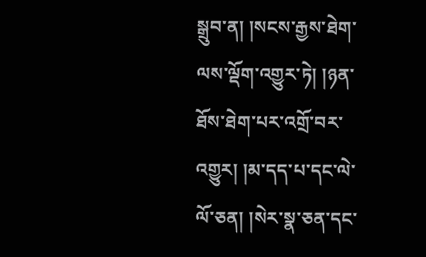སྒྲུབ་ན། །སངས་རྒྱས་ཐེག་ལས་ལྡོག་འགྱུར་ཏེ། །ཉན་ཐོས་ཐེག་པར་འགྲོ་བར་འགྱུར། །མ་དད་པ་དང་ལེ་ལོ་ཅན། །སེར་སྣ་ཅན་དང་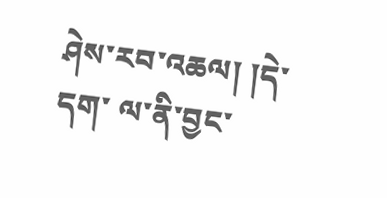ཤེས་རབ་འཆལ། །དེ་དག་ ལ་ནི་བྱང་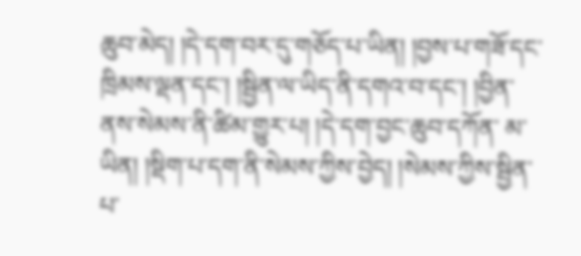ཆུབ་མེད། །དེ་དག་བར་དུ་གཅོད་པ་ཡིན། །བྱས་པ་གཟོ་དང་ཁྲིམས་ལྡན་དང་། །སྦྱིན་ལ་ཡིད་ནི་དགའ་བ་དང་། །བྱིན་ནས་སེམས་ནི་ཚིམ་གྱུར་པ། །དེ་དག་བྱང་ཆུབ་དཀོན་ མ་ཡིན། །སྡིག་པ་དག་ནི་སེམས་ཀྱིས་བྱེད། །སེམས་ཀྱིས་སྦྱིན་པ་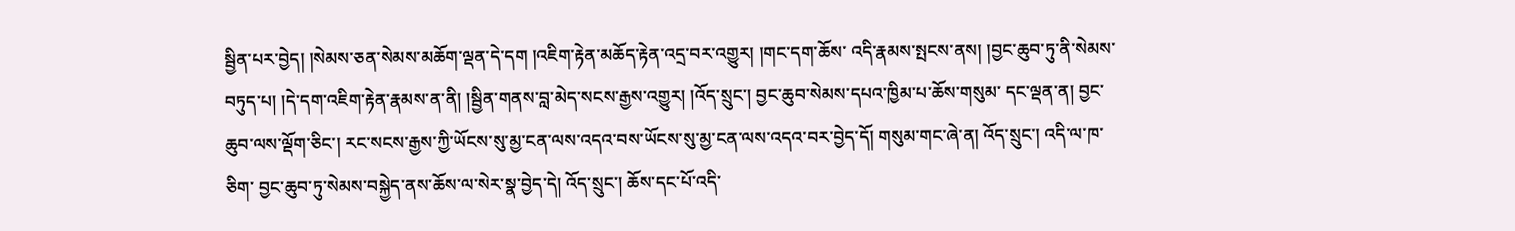སྦྱིན་པར་བྱེད། །སེམས་ཅན་སེམས་མཆོག་ལྡན་དེ་དག །འཇིག་རྟེན་མཆོད་རྟེན་འདྲ་བར་འགྱུར། །གང་དག་ཆོས་ འདི་རྣམས་སྤངས་ནས། །བྱང་ཆུབ་ཏུ་ནི་སེམས་བཏུད་པ། །དེ་དག་འཇིག་རྟེན་རྣམས་ན་ནི། །སྦྱིན་གནས་བླ་མེད་སངས་རྒྱས་འགྱུར། །འོད་སྲུང་། བྱང་ཆུབ་སེམས་དཔའ་ཁྱིམ་པ་ཆོས་གསུམ་ དང་ལྡན་ན། བྱང་ཆུབ་ལས་ལྡོག་ཅིང་། རང་སངས་རྒྱས་ཀྱི་ཡོངས་སུ་མྱ་ངན་ལས་འདའ་བས་ཡོངས་སུ་མྱ་ངན་ལས་འདའ་བར་བྱེད་དོ། གསུམ་གང་ཞེ་ན། འོད་སྲུང་། འདི་ལ་ཁ་ཅིག་ བྱང་ཆུབ་ཏུ་སེམས་བསྐྱེད་ནས་ཆོས་ལ་སེར་སྣ་བྱེད་དེ། འོད་སྲུང་། ཆོས་དང་པོ་འདི་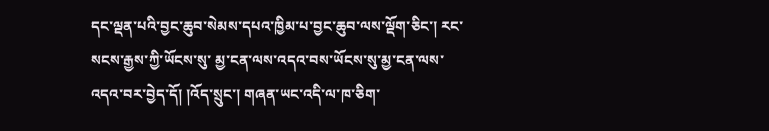དང་ལྡན་པའི་བྱང་ཆུབ་སེམས་དཔའ་ཁྱིམ་པ་བྱང་ཆུབ་ལས་ལྡོག་ཅིང་། རང་སངས་རྒྱས་ཀྱི་ཡོངས་སུ་ མྱ་ངན་ལས་འདའ་བས་ཡོངས་སུ་མྱ་ངན་ལས་འདའ་བར་བྱེད་དོ། །འོད་སྲུང་། གཞན་ཡང་འདི་ལ་ཁ་ཅིག་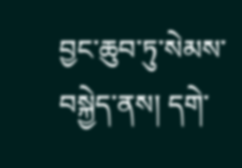བྱང་ཆུབ་ཏུ་སེམས་བསྐྱེད་ནས། དགེ་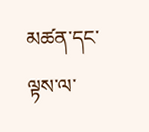མཚན་དང་ལྟས་ལ་